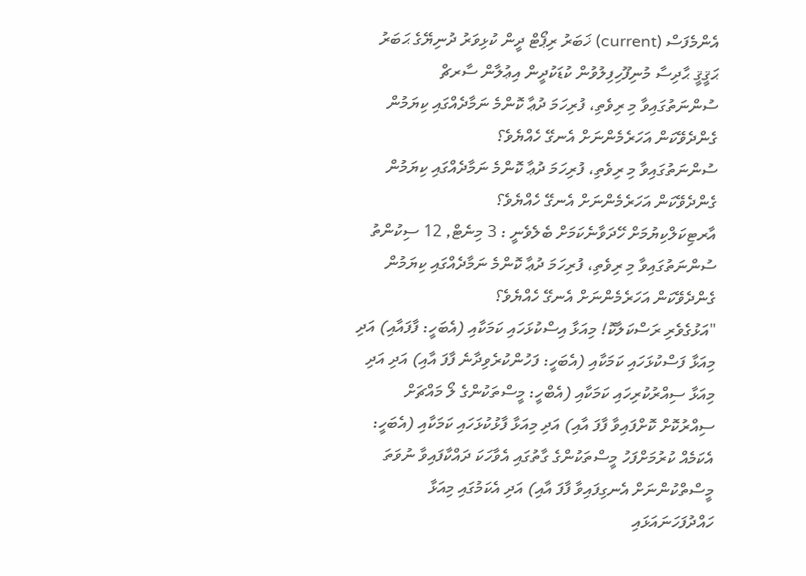އެންމެފަސް (current) ޚަބަރު ރިޕޯޓް ދީން ކުޅިވަރު ދުނިޔޭގެ ޙަބަރު ޙަޤީޤީ ޙާދިސާ މުނިފޫހިފިލުވުން ކުޑަކުދީން އިޢުލާން ސާރޗް
ސުންނަތުގައިވާ މި ރިވެތި، ފުރިހަމަ ދުޢާ ކޮންމެ ނަމާދެއްގައި ކިޔަމުން ގެންދެވޭކަން އަހަރެމެންނަށް އެނގޭ ހެއްޔެވެ؟
ސުންނަތުގައިވާ މި ރިވެތި، ފުރިހަމަ ދުޢާ ކޮންމެ ނަމާދެއްގައި ކިޔަމުން ގެންދެވޭކަން އަހަރެމެންނަށް އެނގޭ ހެއްޔެވެ؟
އާރޓިކަލްކިޔުމަށް ހޭދަވާނެކަމަށް ބެލެވެނީ : 3 މިނެޓް, 12 ސިކުންތު
ސުންނަތުގައިވާ މި ރިވެތި، ފުރިހަމަ ދުޢާ ކޮންމެ ނަމާދެއްގައި ކިޔަމުން ގެންދެވޭކަން އަހަރެމެންނަށް އެނގޭ ހެއްޔެވެ؟
"އަޅުގެވެރި ރަސްކަލާކޮ! މިއަޅާ އިސްކުޅަހައި ކަމަކާއި (އެބަހީ: ފާފައާއި) އަދި މިއަޅާ ފަސްކުޅަހައި ކަމަކާއި (އެބަހީ: ފަހުންކުރެވިދާނެ ފާފަ އާއި) އަދި އަދި މިއަޅާ ސިއްރުކުރިހައި ކަމަކާއި (އެބްހީ: މީސްތަކުންގެ ލޯ މައްޗަށް ސިއްރުކޮށް ކޮށްފައިވާ ފާފަ އާއި) އަދި މިއަޅާ ފާޅުކުޅަހައި ކަމަކާއި (އެބަހީ: އެކަމެއް ކުރުމަށްފަހު މީސްތަކުންގެ ގާތުގައި އެވާހަކަ ދައްކާފައިވާ ނުވަތަ މީސްތްކުންނަށް އެނގިފައިވާ ފާފަ އާއި) އަދި އެކަމުގައި މިއަޅާ ހައްދުފަހަނައަޅައި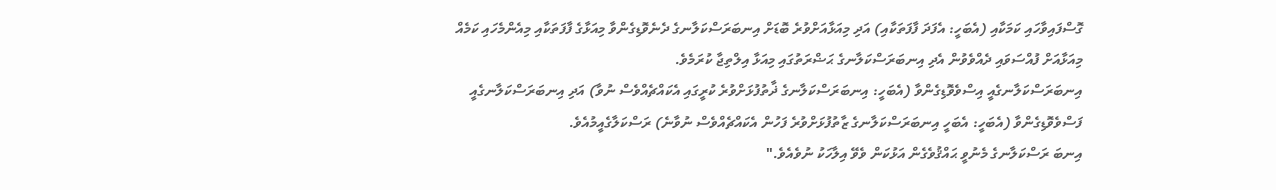ގޮސްފައިވާހައި ކަމަކާއި (އެބަހީ: އެފަދަ ފާފަތަކާއި) އަދި މިއަޅާއަށްވުރެ ބޮޑަށް އިނބަރަސްކަލާނގެ ދެނެވޮޑިގެންވާ މިއަޅާގެ ފާފަތަކާއި މިއެންމެހައި ކަމެއް މިއަޅާއަށް ފުއްސަވައި ދެއްވެވުން އެދި އިނބަރަސްކަލާނގެ ޙަޟްރަތުގައި މިއަޅާ އިލްތިޖާ ކުރަމެވެ.
އިނބަރަސްކަލާނގެއީ އިސްވެވޮޑިގެންވާ (އެބަހީ: އިނބަރަސްކަލާނގެ ޛާތުފުޅަށްވުރެ ކުރީގައި އެކައްޗެއްވެސް ނުވާ) އަދި އިނބަރަސްކަލާނގެއީ ފަސްވެވޮޑިގެންވާ (އެބަހީ: އެބަހީ އިނބަރަސްކަލާނގެ ޒާތުފުޅަށްވުރެ ފަހުން އެކައްޗެއްވެސް ނުވާނެ) ރަސްކަލާގެއީމުއެވެ.
އިނބަ ރަސްކަލާނގެ މެނުވީ ޙައްޤުވެގެން އަޅުކަން ވެވޭ އިލާހަކު ނުވެއެވެ."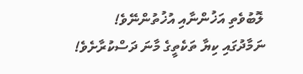ލޮބުވެތި އަޚުންނާއި އުޚުތުންނޭވެ! ނަމާދުގައި ކިޔާ ތަކެތީގެ މާނަ ދަސްކުރާށެވެ!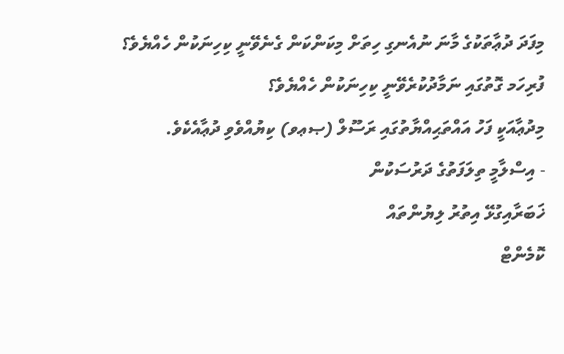މިފަދަ ދުޢާތަކުގެ މާނަ ނުއެނގި ހިތަށް މިކަންކަން ގެނެވޭނީ ކިހިނަކުން ހެއްޔެވެ؟ ފުރިހަމ ގޮތުގައި ނަމާދުކުރެވޭނީ ކިހިނަކުން ހެއްޔެވެ؟
މިދުޢާއަކީ ފަހު އައްތަޙިއްޔާތުގައި ރަސޫލް (ޞޢވ) ކިޔުއްވެވި ދުޢާއެކެވެ.
- އިސްލާމީ ތިލަފަތުގެ ދަރުސަކުން
ޚަބަރާއިގުޅޭ އިތުރު ލިޔުންތައް
ކޮމެންޓް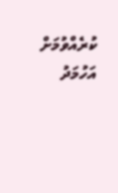ކުރެއްވުމަށް
އަހުމަދު